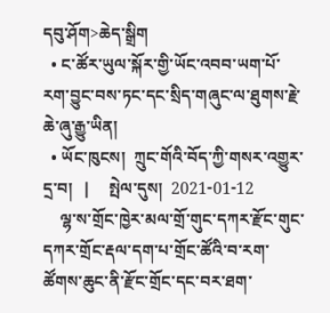དབུ་ཤོག>ཆེད་སྒྲིག
  • ང་ཚོར་ཡུལ་སྐོར་གྱི་ཡོང་འབབ་ཡག་པོ་རག་བྱུང་བས་ཏང་དང་སྲིད་གཞུང་ལ་ཐུགས་རྗེ་ཆེ་ཞུ་རྒྱུ་ཡིན།
  • ཡོང་ཁུངས།  ཀྲུང་གོའི་བོད་ཀྱི་གསར་འགྱུར་དྲ་བ།   |     སྤེལ་དུས།  2021-01-12
    ལྷ་ས་གྲོང་ཁྱེར་མལ་གྲོ་གུང་དཀར་རྫོང་གུང་དཀར་གྲོང་རྡལ་དག་པ་གྲོང་ཚོའི་བ་རག་ཚོགས་ཆུང་ནི་རྫོང་གྲོང་དང་བར་ཐག་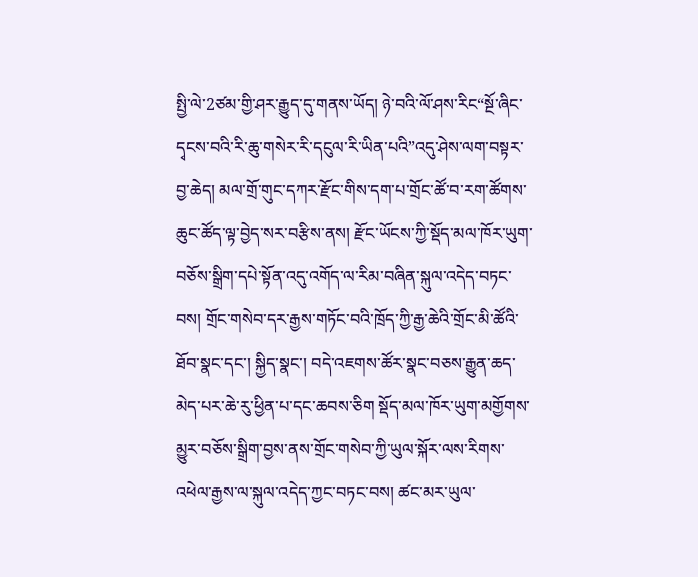སྤྱི་ལེ་2ཙམ་གྱི་ཤར་རྒྱུད་དུ་གནས་ཡོད། ཉེ་བའི་ལོ་ཤས་རིང“སྔོ་ཞིང་དྭངས་བའི་རི་ཆུ་གསེར་རི་དངུལ་རི་ཡིན་པའི”འདུ་ཤེས་ལག་བསྟར་བྱ་ཆེད། མལ་གྲོ་གུང་དཀར་རྫོང་གིས་དག་པ་གྲོང་ཚོ་བ་རག་ཚོགས་ཆུང་ཚོད་ལྟ་བྱེད་སར་བརྩིས་ནས། རྫོང་ཡོངས་ཀྱི་སྡོད་མལ་ཁོར་ཡུག་བཅོས་སྒྲིག་དཔེ་སྟོན་འདུ་འགོད་ལ་རིམ་བཞིན་སྐུལ་འདེད་བཏང་བས། གྲོང་གསེབ་དར་རྒྱས་གཏོང་བའི་ཁྲོད་ཀྱི་རྒྱ་ཆེའི་གྲོང་མི་ཚོའི་ཐོབ་སྣང་དང་། སྐྱིད་སྣང་། བདེ་འཇགས་ཚོར་སྣང་བཅས་རྒྱུན་ཆད་མེད་པར་ཆེ་རུ་ཕྱིན་པ་དང་ཆབས་ཅིག སྡོད་མལ་ཁོར་ཡུག་མགྱོགས་མྱུར་བཅོས་སྒྲིག་བྱས་ནས་གྲོང་གསེབ་ཀྱི་ཡུལ་སྐོར་ལས་རིགས་འཕེལ་རྒྱས་ལ་སྐུལ་འདེད་ཀྱང་བཏང་བས། ཚང་མར་ཡུལ་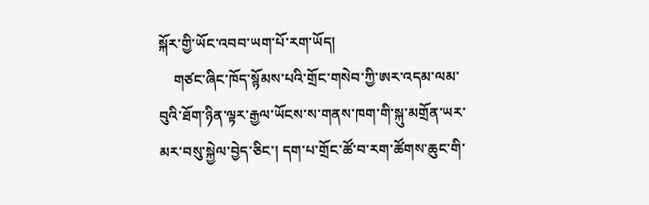སྐོར་གྱི་ཡོང་འབབ་ཡག་པོ་རག་ཡོད།
    གཙང་ཞིང་ཁོད་སྙོམས་པའི་གྲོང་གསེབ་ཀྱི་ཨར་འདམ་ལམ་བུའི་ཐོག་ཉིན་ལྟར་རྒྱལ་ཡོངས་ས་གནས་ཁག་གི་སྐུ་མགྲོན་ཡར་མར་བསུ་སྐྱེལ་བྱེད་ཅིང་། དག་པ་གྲོང་ཚོ་བ་རག་ཚོགས་ཆུང་གི་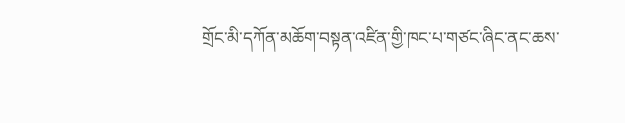གྲོང་མི་དཀོན་མཆོག་བསྟན་འཛིན་གྱི་ཁང་པ་གཙང་ཞིང་ནང་ཆས་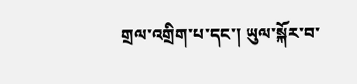གྲལ་འགྲིག་པ་དང་། ཡུལ་སྐོར་བ་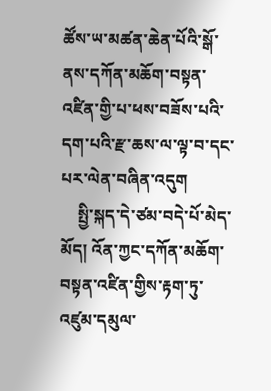ཚོས་ཡ་མཚན་ཆེན་པོའི་སྒོ་ནས་དཀོན་མཆོག་བསྟན་འཛིན་གྱི་པ་ཕས་བཟོས་པའི་དག་པའི་རྫ་ཆས་ལ་ལྟ་བ་དང་པར་ལེན་བཞིན་འདུག
    སྤྱི་སྐད་དེ་ཙམ་བདེ་པོ་མེད་མོད། འོན་ཀྱང་དཀོན་མཆོག་བསྟན་འཛིན་གྱིས་རྟག་ཏུ་འཛུམ་དམུལ་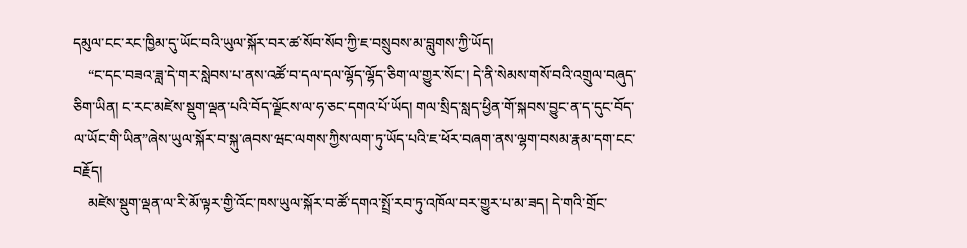དམུལ་ངང་རང་ཁྱིམ་དུ་ཡོང་བའི་ཡུལ་སྐོར་བར་ཚ་སོབ་སོབ་ཀྱི་ཇ་བསྲུབས་མ་བླུགས་ཀྱི་ཡོད།
    “ང་དང་བཟའ་ཟླ་དེ་གར་སླེབས་པ་ནས་འཚོ་བ་དལ་དལ་ལྷོད་ལྷོད་ཅིག་ལ་གྱུར་སོང་། དེ་ནི་སེམས་གསོ་བའི་འགྲུལ་བཞུད་ཅིག་ཡིན། ང་རང་མཛེས་སྡུག་ལྡན་པའི་བོད་ལྗོངས་ལ་ཧ་ཅང་དགའ་པོ་ཡོད། གལ་སྲིད་སླད་ཕྱིན་གོ་སྐབས་བྱུང་ན་ད་དུང་བོད་ལ་ཡོང་གི་ཡིན”ཞེས་ཡུལ་སྐོར་བ་སྐུ་ཞབས་ཝང་ལགས་ཀྱིས་ལག་ཏུ་ཡོད་པའི་ཇ་ཕོར་བཞག་ནས་ལྷག་བསམ་རྣམ་དག་ངང་བརྗོད།
    མཛེས་སྡུག་ལྡན་ལ་རི་མོ་ལྟར་གྱི་འོང་ཁས་ཡུལ་སྐོར་བ་ཚོ་དགའ་སྤྲོ་རབ་ཏུ་འཁོལ་བར་གྱུར་པ་མ་ཟད། དེ་གའི་གྲོང་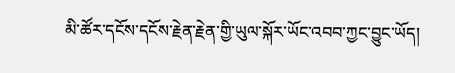མི་ཚོར་དངོས་དངོས་རྗེན་རྗེན་གྱི་ཡུལ་སྐོར་ཡོང་འབབ་ཀྱང་བྱུང་ཡོད།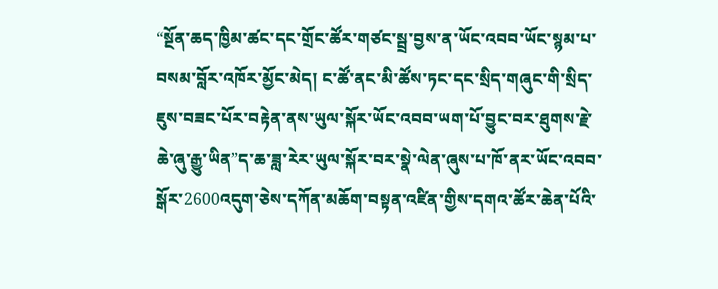“སྔོན་ཆད་ཁྱིམ་ཚང་དང་གྲོང་ཚོར་གཙང་སྦྲ་བྱས་ན་ཡོང་འབབ་ཡོང་སྙམ་པ་བསམ་བློར་འཁོར་མྱོང་མེད། ང་ཚོ་ནང་མི་ཚོས་ཏང་དང་སྲིད་གཞུང་གི་སྲིད་ཇུས་བཟང་པོར་བརྟེན་ནས་ཡུལ་སྐོར་ཡོང་འབབ་ཡག་པོ་བྱུང་བར་ཐུགས་རྗེ་ཆེ་ཞུ་རྒྱུ་ཡིན”ད་ཆ་ཟླ་རེར་ཡུལ་སྐོར་བར་སྣེ་ལེན་ཞུས་པ་ཁོ་ནར་ཡོང་འབབ་སྒོར་2600འདུག་ཅེས་དཀོན་མཆོག་བསྟན་འཛིན་གྱིས་དགའ་ཚོར་ཆེན་པོའི་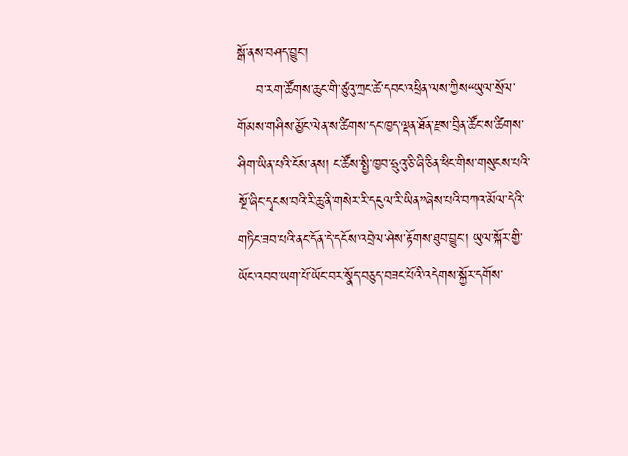སྒོ་ནས་བཤད་བྱུང་།
    བ་རག་ཚོགས་ཆུང་གི་ཙུའུ་ཀྲང་ཚེ་དབང་འཕྲིན་ལས་ཀྱིས“ཡུལ་སྲོལ་གོམས་གཤིས་མྱོང་ལེན་ས་ཚིགས་དང་ཁྱད་ལྡན་ཐོན་རྫས་བྲིན་ཚོང་ས་ཚིགས་ཤིག་ཡིན་པའི་ངོས་ནས། ང་ཚོས་སྤྱི་ཁྱབ་ཧྲུའུ་ཅི་ཞི་ཅིན་ཕིང་གིས་གསུངས་པའི་སྔོ་ཞིང་དྭངས་བའི་རི་ཆུ་ནི་གསེར་རི་དངུལ་རི་ཡིན”ཞེས་པའི་བཀའ་མོལ་དེའི་གཏིང་ཟབ་པའི་ནང་དོན་དེ་དངོས་འབྲེལ་ཤེས་རྟོགས་ཐུབ་བྱུང་། ཡུལ་སྐོར་གྱི་ཡོང་འབབ་ཡག་པོ་ཡོང་བར་སྣོད་བཅུད་བཟང་པོའི་འདེགས་སྐྱོར་དགོས་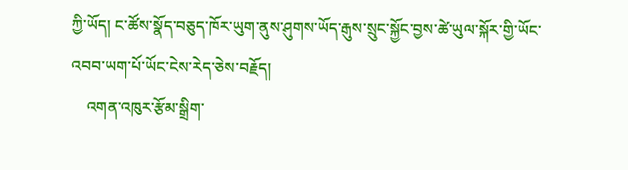ཀྱི་ཡོད། ང་ཚོས་སྣོད་བཅུད་ཁོར་ཡུག་ནུས་ཤུགས་ཡོད་རྒུས་སྲུང་སྐྱོང་བྱས་ཚེ་ཡུལ་སྐོར་གྱི་ཡོང་འབབ་ཡག་པོ་ཡོང་ངེས་རེད་ཅེས་བརྗོད།
    འགན་འཁུར་རྩོམ་སྒྲིག་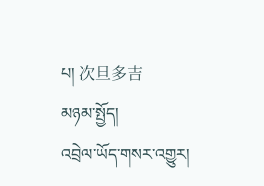པ། 次旦多吉
མཉམ་སྤྱོད།
འབྲེལ་ཡོད་གསར་འགྱུར།